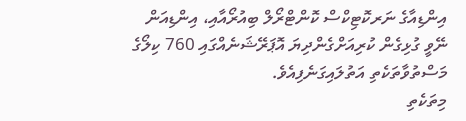އިންޑިއާގެ ނަރކޮޓިކްސް ކޮންޓްރޯލް ބިއުރޯއާއި، އިންޑިއަން ނޭވީ ގުޅިގެން ކުރިއަށްގެންދިޔަ އޮޕަރޭޝަނެއްގައި 760 ކިލޯގެ މަސްތުވާތަކެތި އަތުލައިގަނެފިއެވެ.
މިތަކެތި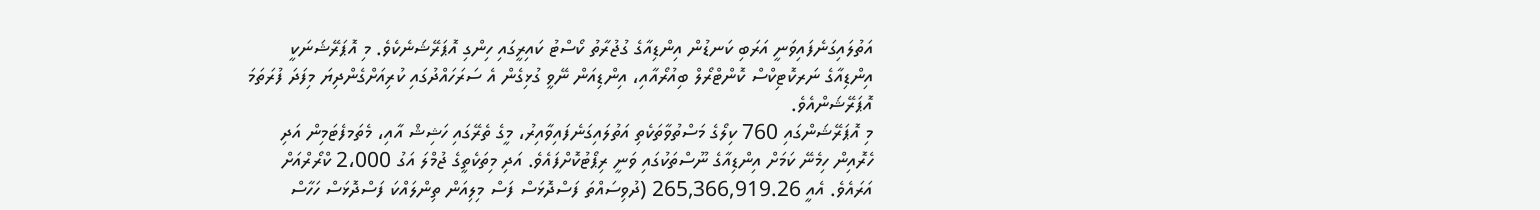އަތުލައިގަނެފައިވަނީ އަރަބި ކަނޑުން އިންޑިއާގެ ގުޖުރާތު ކޯސްޓު ކައިރީގައި ހިންގި އޮޕަރޭޝަނެކެވެ. މި އޮޕަރޭޝަނަކީ އިންޑިއާގެ ނަރކޮޓިކްސް ކޮންޓްރޯލް ބިއުރޯއާއި، އިންޑިއަން ނޭވީ ގުޅިގެން އެ ސަރަހައްދުގައި ކުރިއަށްގެންދިޔަ މިފަދަ ފުރަތަމަ އޮޕަރޭޝަންއެވެ.
މި އޮޕަރޭޝަންގައި 760 ކިލޯގެ މަސްތުވާތަކެތި އަތުލައިގަނެފައިވާއިރު، މީގެ ތެރޭގައި ހަޝިޝް އާއި، މެތަމފެޓަމިން އަދި ހެރޮއިން ހިމެނޭ ކަމަށް އިންޑިއާގެ ނޫސްތަކުގައި ވަނީ ރިޕޯޓުކޮށްފައެވެ. އަދި މިތަކެތީގެ ޖުމްލަ އަގު 2،000 ކްރޯރްއަށް އަރައެވެ. އެއީ 265,366,919.26 (ދުވިސައްތަ ފަސްދޮޅަސް ފަސް މިލިއަން ތިންލައްކަ ފަސްދޮޅަސް ހަހާސް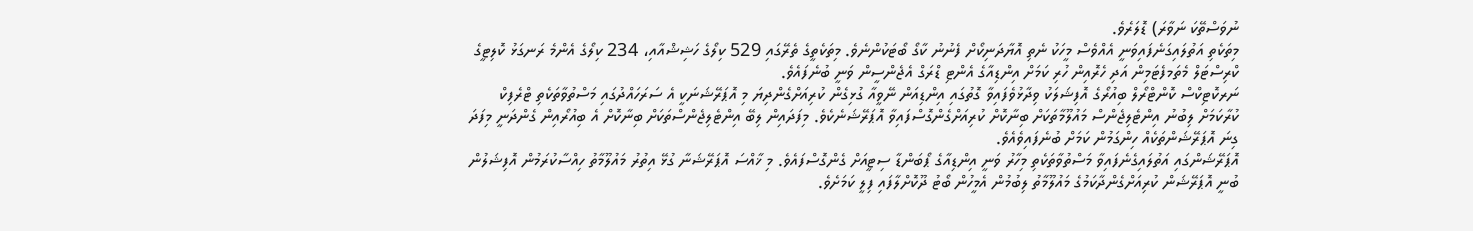ނުވަސްތޭކަ ނަވާރަ) ޑޮލަރެވެ.
މިތަކެތި އަތުލައިގަނެފައިވަނީ އެއްވެސް މީހަކު ނެތި އޮޔާދަނިކޯށް ފެނުނު ކާގޯ ބޯޓަކުންނެވެ. މިތަކެތީގެ ތެރޭގައި 529 ކިލޯގެ ހަޝިޝްއާއި، 234 ކިލޯގެ އެންމެ ރަނގަޅު ކޮލިޓީގެ ކްރިސްޓަލް މެތަމފެޓަމިން އަދި ހެރޮއިން ހުރި ކަމަށް އިންޑިއާގެ އެންޓި ޑްރަގް އެޖެންސީން ވަނީ ބުނެފައެވެ.
ނަރކޮޓިކްސް ކޮންޓްރޯލް ބިއުރޯގެ އޮފިޝަލަކު ވިދާޅުވެފައިވާ ގޮތުގައި އިންޑިއަން ނޭވީއާ ގުޅިގެން ކުރިއަށްގެންދިޔަ މި އޮޕަރޭޝަނަކީ އެ ސަރަހައްދުގައި މަސްތުވާތަކެތި ޓްރެފިކް ކުރާކަމަށް ލިބުނު އިންޓެލިޖެންސް މައުލޫމާތަކަށް ބިނާކޮށް ކުރިއަށްގެންގޮސްފައިވާ އޮޕަރޭޝަނެކެވެ. މިފަދައިން ލިބޭ އިންޓެލިޖެންސްތަކަށް ބިނާކޮށް އެ ބިއުރޯއިން ގެންދަނީ މިފަދަ ގިނަ އޮޕަރޭޝަންތަކެއް ހިންގަމުން ކަމަށް ބުނެފައިވެއެވެ.
އޮޕަރޭޝަންގައި އަތުލައިގެނެފައިވާ މަސްތުވާތަކެތި މިހާރު ވަނީ އިންޑިއާގެ ޕޯބަންޑާ ސިޓީއަށް ގެންގޮސްފައެވެ. މި ޚާއްސަ އޮޕަރޭޝަނާ ގުޅޭ އިތުރު މައުލޫމާތު ހިއްސާކުރަމުން އޮފިޝަލުން ބުނީ އޮޕަރޭޝަން ކުރިއަށްގެންދާކަމުގެ މައުލޫމާތު ލިބުމުން އެމީހުން ބޯޓު ދޫކޮށްލާފައި ފިލީ ކަމަށެވެ.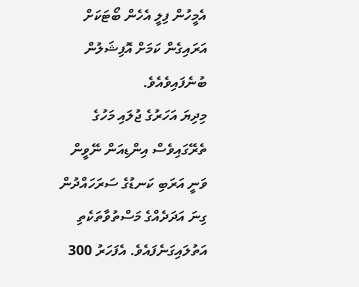އެމީހުން ފިލީ އެހެން ބޯޓަކަށް އަރައިގެން ކަމަށް އޮފިޝަލުން ބުނެފައިވެއެވެ.
މިދިޔަ އަހަރުގެ ޖުލައި މަހުގެ ތެރޭގައިވެސް އިންޑިއަން ނޭވީން ވަނީ އަރަބި ކަނޑުގެ ސަރަހައްދުން ގިނަ އަދަދެއްގެ މަސްތުވާތަކެތި އަތުލައިގަނެފައެވެ. އެފަހަރު 300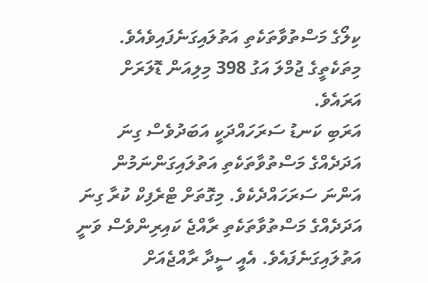ކިލޯގެ މަސްތުވާތަކެތި އަތުލައިގަނެފައިވެއެވެ. މިތަކެތީގެ ޖުމްލަ އަގު 398 މިލިއަން ޑޮލަރަށް އަރައެވެ.
އަރަބި ކަނޑު ސަރަހައްދަކީ އަބަދުވެސް ގިނަ އަދަދެއްގެ މަސްތުވާތަކެތި އަތުލައިގަންނަމުން އަންނަ ސަރަހައްދެކެވެ. މިގޮތަށް ޓްރެފިކް ކުރާ ގިނަ އަދަދެއްގެ މަސްތުވާތަކެތި ރާއްޖެ ކައިރިންވެސް ވަނީ އަތުލައިގަނެފައެވެ. އެއީ ސީދާ ރާއްޖެއަށް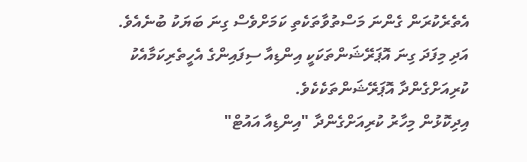އެތެރެކުރަން ގެންނަ މަސްތުވާތަކެތި ކަމަށްވެސް ގިނަ ބަޔަކު ބުނެއެވެ. އަދި މިފަދަ ގިނަ އޮޕަރޭޝަންތަކަކީ އިންޑިއާ ސިފައިންގެ އެހީތެރިކަމާއެކު ކުރިއަށްގެންދާ އޮޕަރޭޝަންތަކެކެވެ.
އިދިކޮޅުން މިހާރު ކުރިއަށްގެންދާ "އިންޑިއާ އައުޓް"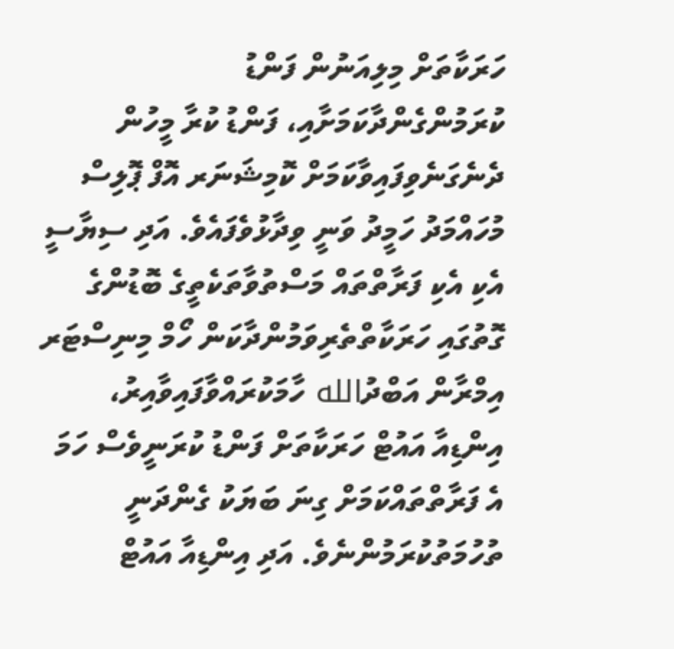ހަރަކާތަށް މިލިއަނުން ފަންޑު ކުރަމުންގެންދާކަމަށާއި، ފަންޑު ކުރާ މީހުން ދެނެގަނެވިފައިވާކަމަށް ކޮމިޝަނަރ އޮފް ޕޮލިސް މުހައްމަދު ހަމީދު ވަނީ ވިދާޅުވެފައެވެ. އަދި ސިޔާސީ އެކި އެކި ފަރާތްތައް މަސްތުވާތަކެތީގެ ބޮޑުންގެ ގޮތުގައި ހަރަކާތްތެރިވަމުންދާކަން ހޯމް މިނިސްޓަރ އިމްރާން އަބްދުالله ހާމަކުރައްވާފައިވާއިރު، އިންޑިއާ އައުޓް ހަރަކާތަށް ފަންޑު ކުރަނީވެސް ހަމަ އެ ފަރާތްތައްކަމަށް ގިނަ ބަޔަކު ގެންދަނީ ތުހުމަތުކުރަމުންނެވެ. އަދި އިންޑިއާ އައުޓް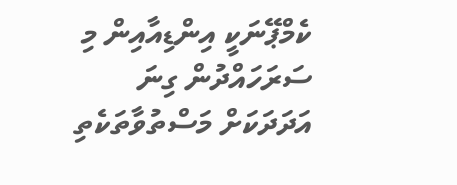ކެމްޕޭނަކީ އިންޑިއާއިން މި ސަރަހައްދުން ގިނަ އަދަދަކަށް މަސްތުވާތަކެތި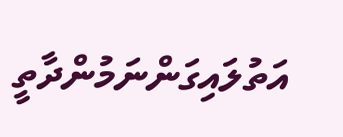އަތުލައިގަންނަމުންދާތީ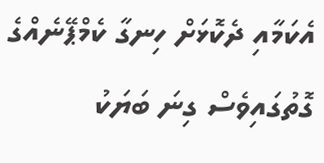އެކަމާއި ދެކޮޅަށް ހިނގާ ކެމްޕޭނެއްގެ ގޮތުގައިވެސް ގިނަ ބަޔަކު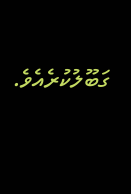ގަބޫލުކުރެއެވެ.